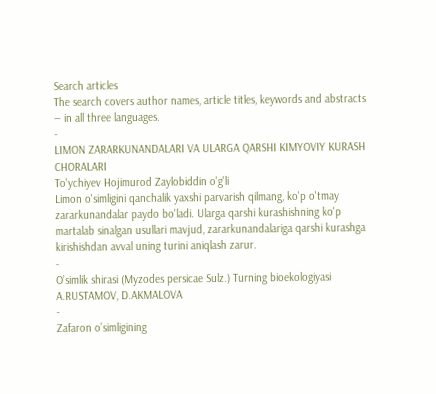Search articles
The search covers author names, article titles, keywords and abstracts — in all three languages.
-
LIMON ZARARKUNANDALARI VA ULARGA QARSHI KIMYOVIY KURASH CHORALARI
To'ychiyev Hojimurod Zaylobiddin o'g'li
Limon o'simligini qanchalik yaxshi parvarish qilmang, ko'p o'tmay zararkunandalar paydo bo'ladi. Ularga qarshi kurashishning ko'p martalab sinalgan usullari mavjud, zararkunandalariga qarshi kurashga kirishishdan avval uning turini aniqlash zarur.
-
O’simlik shirasi (Myzodes persicae Sulz.) Turning bioekologiyasi
A.RUSTAMOV, D.AKMALOVA
-
Zafaron o’simligining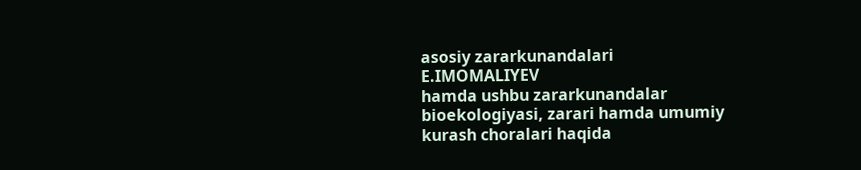asosiy zararkunandalari
E.IMOMALIYEV
hamda ushbu zararkunandalar bioekologiyasi, zarari hamda umumiy kurash choralari haqida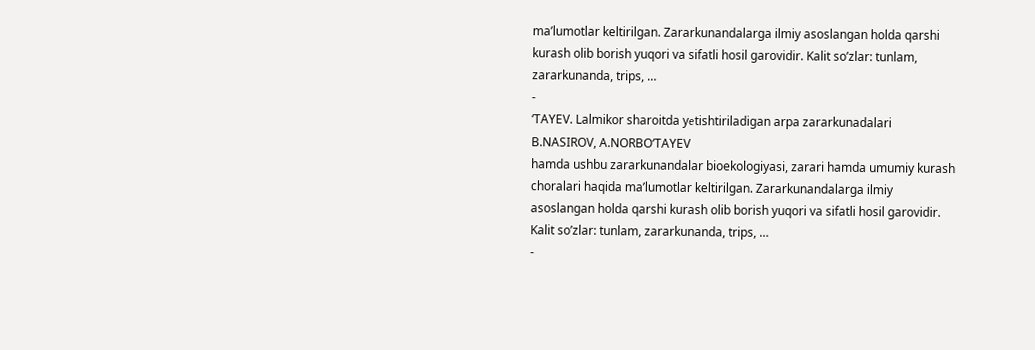ma’lumotlar keltirilgan. Zararkunandalarga ilmiy asoslangan holda qarshi kurash olib borish yuqori va sifatli hosil garovidir. Kalit so’zlar: tunlam, zararkunanda, trips, …
-
‘TAYEV. Lalmikor sharoitda yеtishtiriladigan arpa zararkunadalari
B.NASIROV, A.NORBO‘TAYEV
hamda ushbu zararkunandalar bioekologiyasi, zarari hamda umumiy kurash choralari haqida ma’lumotlar keltirilgan. Zararkunandalarga ilmiy asoslangan holda qarshi kurash olib borish yuqori va sifatli hosil garovidir. Kalit so’zlar: tunlam, zararkunanda, trips, …
-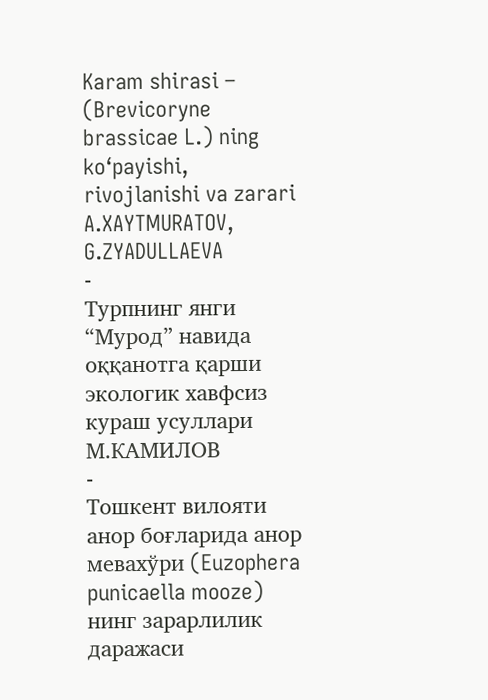Karam shirasi – (Brevicoryne brassicae L.) ning ko‘payishi, rivojlanishi va zarari
A.XAYTMURATOV, G.ZYADULLAEVA
-
Турпнинг янги “Мурод” навида оққанотга қарши экологик хавфсиз кураш усуллари
М.КАМИЛОВ
-
Тошкент вилояти анор боғларида анор мевахўри (Euzophera punicaella mooze) нинг зарарлилик даражаси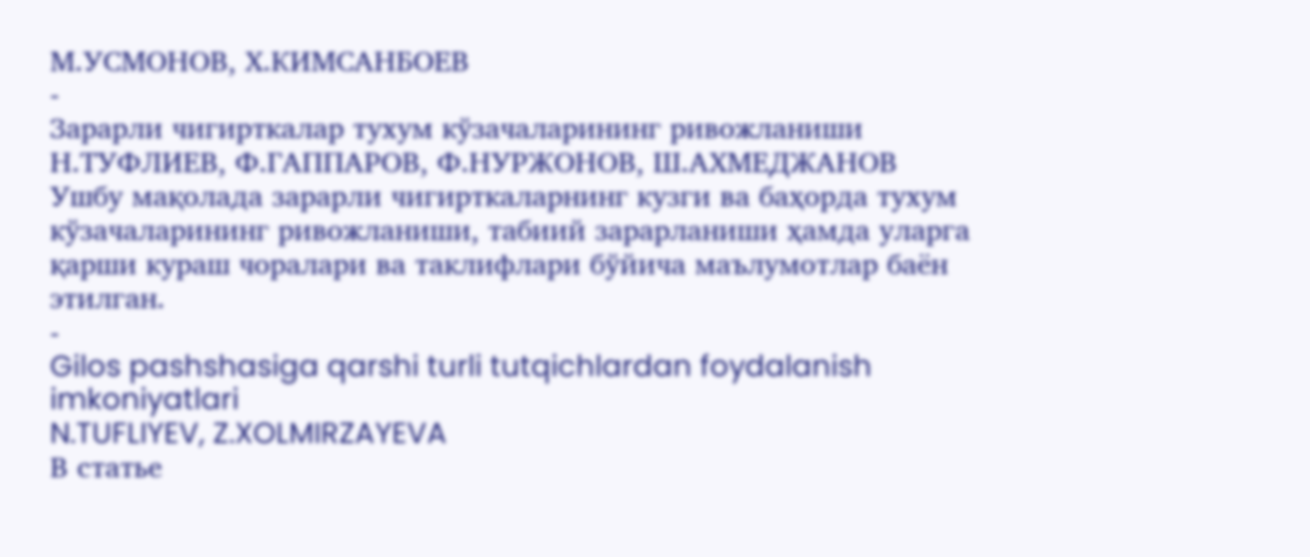М.УСМОНОВ, Х.КИМСАНБОЕВ
-
Зарарли чигирткалар тухум кўзачаларининг ривожланиши
Н.ТУФЛИЕВ, Ф.ГАППАРОВ, Ф.НУРЖОНОВ, Ш.АХМЕДЖАНОВ
Ушбу мақолада зарарли чигирткаларнинг кузги ва баҳорда тухум кўзачаларининг ривожланиши, табиий зарарланиши ҳамда уларга қарши кураш чоралари ва таклифлари бўйича маълумотлар баён этилган.
-
Gilos pashshasiga qarshi turli tutqichlardan foydalanish imkoniyatlari
N.TUFLIYEV, Z.XOLMIRZAYEVA
В статье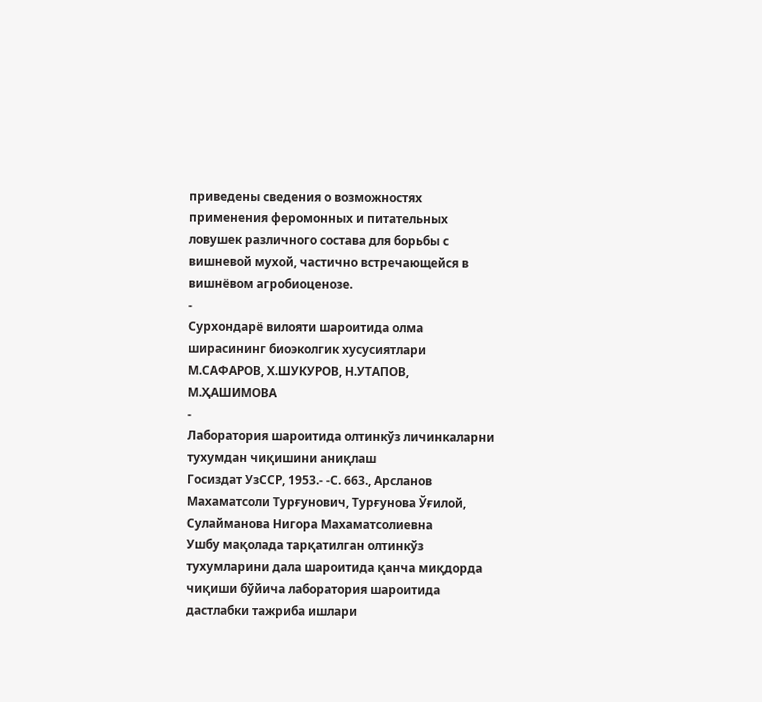приведены сведения о возможностях применения феромонных и питательных ловушек различного состава для борьбы с вишневой мухой, частично встречающейся в вишнёвом агробиоценозе.
-
Сурхондарё вилояти шароитида олма ширасининг биоэколгик хусусиятлари
М.САФАРОВ, Х.ШУКУРОВ, Н.УТАПОВ, М.ҲАШИМОВА
-
Лаборатория шароитида олтинкўз личинкаларни тухумдан чиқишини аниқлаш
Госиздат УзССР, 1953.- -С. 663., Арсланов Махаматсоли Турғунович, Турғунова Ўғилой, Сулайманова Нигора Махаматсолиевна
Ушбу мақолада тарқатилган олтинкўз тухумларини дала шароитида қанча миқдорда чиқиши бўйича лаборатория шароитида дастлабки тажриба ишлари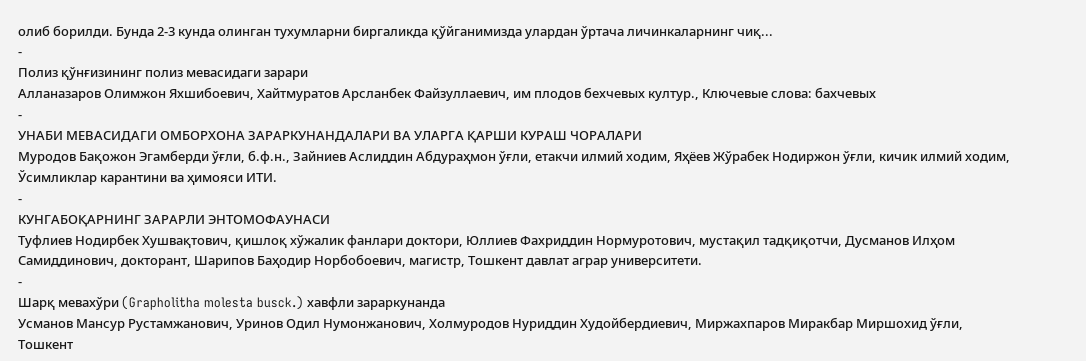олиб борилди. Бунда 2-3 кунда олинган тухумларни биргаликда қўйганимизда улардан ўртача личинкаларнинг чиқ...
-
Полиз қўнғизининг полиз мевасидаги зарари
Алланазаров Олимжон Яхшибоевич, Хайтмуратов Арсланбек Файзуллаевич, им плодов бехчевых култур., Ключевые слова: бахчевых
-
УНАБИ МЕВАСИДАГИ ОМБОРХОНА ЗАРАРКУНАНДАЛАРИ ВА УЛАРГА ҚАРШИ КУРАШ ЧОРАЛАРИ
Муродов Бақожон Эгамберди ўғли, б.ф.н., Зайниев Аслиддин Абдураҳмон ўғли, етакчи илмий ходим, Яҳёев Жўрабек Нодиржон ўғли, кичик илмий ходим, Ўсимликлар карантини ва ҳимояси ИТИ.
-
КУНГАБОҚАРНИНГ ЗАРАРЛИ ЭНТОМОФАУНАСИ
Туфлиев Нодирбек Хушвақтович, қишлоқ хўжалик фанлари доктори, Юллиев Фахриддин Нормуротович, мустақил тадқиқотчи, Дусманов Илҳом Самиддинович, докторант, Шарипов Баҳодир Норбобоевич, магистр, Тошкент давлат аграр университети.
-
Шарқ мевахўри (Grapholitha molesta busck.) хавфли зараркунанда
Усманов Мансур Рустамжанович, Уринов Одил Нумонжанович, Холмуродов Нуриддин Худойбердиевич, Миржахпаров Миракбар Миршохид ўғли, Тошкент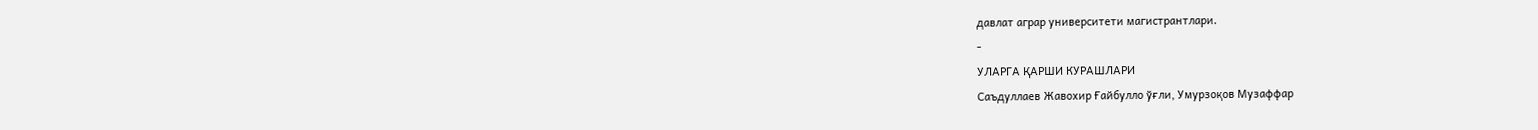давлат аграр университети магистрантлари.
-
УЛАРГА ҚАРШИ КУРАШЛАРИ
Саъдуллаев Жавохир Ғайбулло ўғли, Умурзоқов Музаффар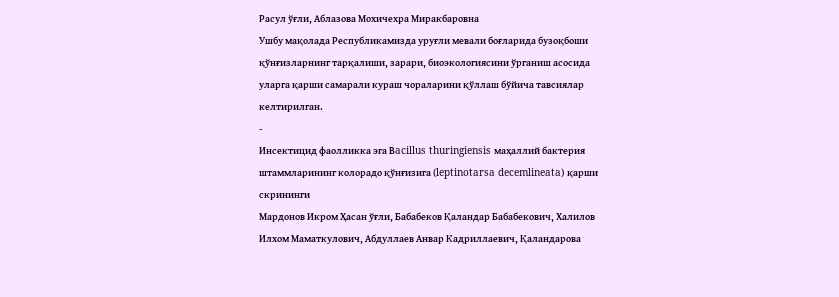Расул ўғли, Аблазова Мохичехра Миракбаровна
Ушбу мақолада Республикамизда уруғли мевали боғларида бузоқбоши қўнғизларнинг тарқалиши, зарари, биоэкологиясини ўрганиш асосида уларга қарши самарали кураш чораларини қўллаш бўйича тавсиялар келтирилган.
-
Инсектицид фаолликка эга Вacillus thuringiensis маҳаллий бактерия штаммларининг колорадо қўнғизига (leptinotarsa decemlineata) қарши скрининги
Мардонов Икром Ҳасан ўғли, Бабабеков Қаландар Бабабекович, Халилов Илхом Маматкулович, Абдуллаев Анвар Кадриллаевич, Қаландарова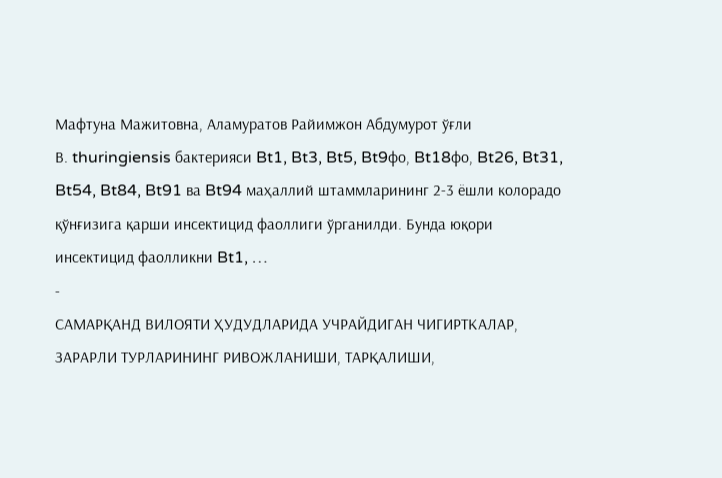Мафтуна Мажитовна, Аламуратов Райимжон Aбдумурот ўғли
В. thuringiensis бактерияси Bt1, Bt3, Bt5, Bt9фо, Bt18фо, Bt26, Bt31, Bt54, Bt84, Bt91 ва Bt94 маҳаллий штаммларининг 2-3 ёшли колорадо қўнғизига қарши инсектицид фаоллиги ўрганилди. Бунда юқори инсектицид фаолликни Bt1, …
-
САМАРҚАНД ВИЛОЯТИ ҲУДУДЛАРИДА УЧРАЙДИГАН ЧИГИРТКАЛАР, ЗАРАРЛИ ТУРЛАРИНИНГ РИВОЖЛАНИШИ, ТАРҚАЛИШИ,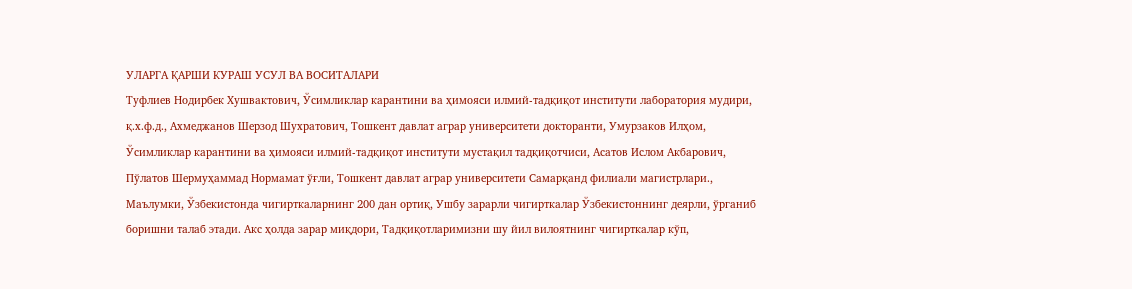УЛАРГА ҚАРШИ КУРАШ УСУЛ ВА ВОСИТАЛАРИ
Туфлиев Нодирбек Хушвактович, Ўсимликлар карантини ва ҳимояси илмий-тадқиқот институти лаборатория мудири, қ.х.ф.д., Ахмеджанов Шерзод Шухратович, Тошкент давлат аграр университети докторанти, Умурзаков Илҳом, Ўсимликлар карантини ва ҳимояси илмий-тадқиқот институти мустақил тадқиқотчиси, Асатов Ислом Акбарович, Пўлатов Шермуҳаммад Нормамат ўғли, Тошкент давлат аграр университети Самарқанд филиали магистрлари., Маълумки, Ўзбекистонда чигирткаларнинг 200 дан ортиқ, Ушбу зарарли чигирткалар Ўзбекистоннинг деярли, ўрганиб боришни талаб этади. Акс ҳолда зарар миқдори, Тадқиқотларимизни шу йил вилоятнинг чигирткалар кўп,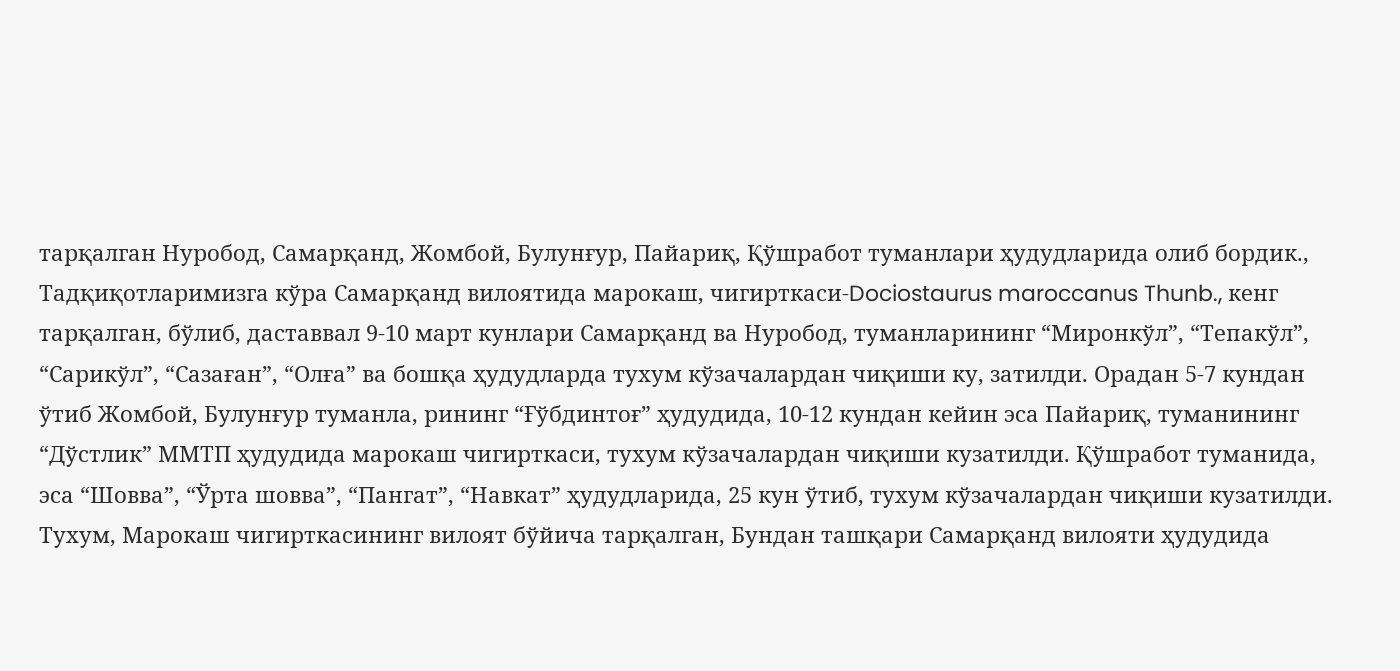тарқалган Нуробод, Самарқанд, Жомбой, Булунғур, Пайариқ, Қўшработ туманлари ҳудудларида олиб бордик., Тадқиқотларимизга кўра Самарқанд вилоятида марокаш, чигирткаси-Dociostaurus maroccanus Thunb., кенг тарқалган, бўлиб, даставвал 9-10 март кунлари Самарқанд ва Нуробод, туманларининг “Миронкўл”, “Тепакўл”, “Сарикўл”, “Сазаған”, “Олға” ва бошқа ҳудудларда тухум кўзачалардан чиқиши ку, затилди. Орадан 5-7 кундан ўтиб Жомбой, Булунғур туманла, рининг “Ғўбдинтоғ” ҳудудида, 10-12 кундан кейин эса Пайариқ, туманининг “Дўстлик” ММТП ҳудудида марокаш чигирткаси, тухум кўзачалардан чиқиши кузатилди. Қўшработ туманида, эса “Шовва”, “Ўрта шовва”, “Пангат”, “Навкат” ҳудудларида, 25 кун ўтиб, тухум кўзачалардан чиқиши кузатилди. Тухум, Марокаш чигирткасининг вилоят бўйича тарқалган, Бундан ташқари Самарқанд вилояти ҳудудида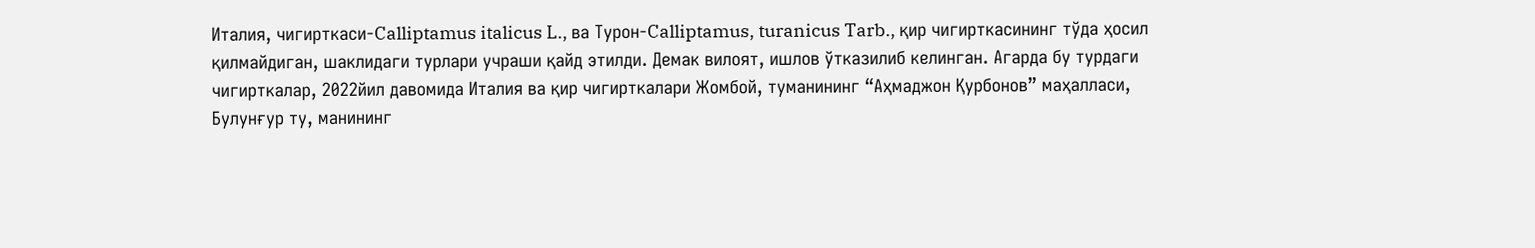Италия, чигирткаси-Calliptamus italicus L., ва Турон-Calliptamus, turanicus Tarb., қир чигирткасининг тўда ҳосил қилмайдиган, шаклидаги турлари учраши қайд этилди. Демак вилоят, ишлов ўтказилиб келинган. Агарда бу турдаги чигирткалар, 2022йил давомида Италия ва қир чигирткалари Жомбой, туманининг “Аҳмаджон Қурбонов” маҳалласи, Булунғур ту, манининг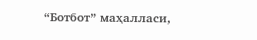“Ботбот” маҳалласи,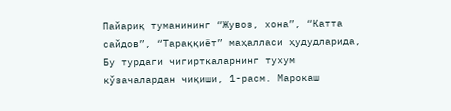Пайариқ туманининг “Жувоз, хона”, “Катта сайдов”, “Тараққиёт” маҳалласи ҳудудларида, Бу турдаги чигирткаларнинг тухум кўзачалардан чиқиши, 1-расм. Марокаш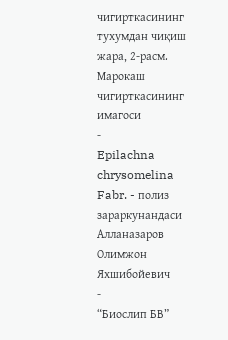чигирткасининг тухумдан чиқиш жара, 2-расм. Марокаш чигирткасининг имагоси
-
Epilachna chrysomelina Fabr. - полиз зараркунандаси
Алланазаров Олимжон Яхшибойевич
-
“Биослип БВ”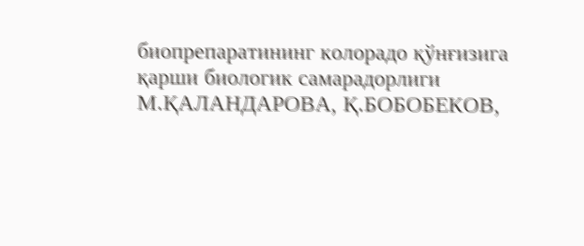биопрепаратининг колорадо қўнғизига қарши биологик самарадорлиги
М.ҚАЛАНДАРОВА, Қ.БОБОБЕКОВ,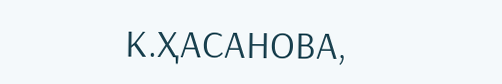К.ҲАСАНОВА,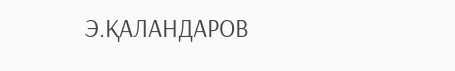Э.ҚАЛАНДАРОВ